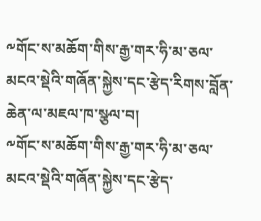༸གོང་ས་མཆོག་གིས་རྒྱ་གར་ཧི་མ་ཅལ་མངའ་སྡེའི་གཞོན་སྐྱེས་དང་རྩེད་རིགས་བློན་ཆེན་ལ་མཇལ་ཁ་སྩལ་བ།
༸གོང་ས་མཆོག་གིས་རྒྱ་གར་ཧི་མ་ཅལ་མངའ་སྡེའི་གཞོན་སྐྱེས་དང་རྩེད་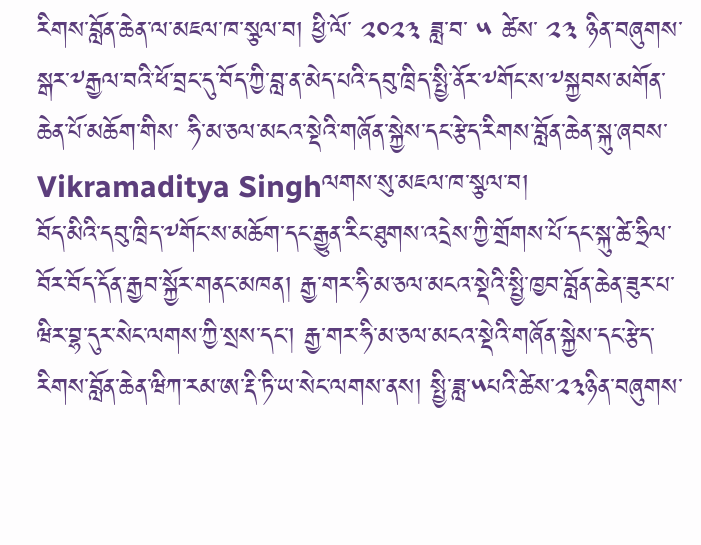རིགས་བློན་ཆེན་ལ་མཇལ་ཁ་སྩལ་བ། ཕྱི་ལོ་ ༢༠༢༣ ཟླ་བ་ ༥ ཚེས་ ༢༣ ཉིན་བཞུགས་སྒར་༸རྒྱལ་བའི་ཕོ་བྲང་དུ་བོད་ཀྱི་བླ་ན་མེད་པའི་དབུ་ཁྲིད་སྤྱི་ནོར་༸གོང་ས་༸སྐྱབས་མགོན་ཆེན་པོ་མཆོག་གིས་ ཧི་མ་ཅལ་མངའ་སྡེའི་གཞོན་སྐྱེས་དང་རྩེད་རིགས་བློན་ཆེན་སྐུ་ཞབས་Vikramaditya Singhལགས་སུ་མཇལ་ཁ་སྩལ་བ།
བོད་མིའི་དབུ་ཁྲིད་༸གོང་ས་མཆོག་དང་རྒྱུན་རིང་ཐུགས་འདྲེས་ཀྱི་གྲོགས་པོ་དང་སྐུ་ཚེ་ཧྲིལ་བོར་བོད་དོན་རྒྱབ་སྐྱོར་གནང་མཁན། རྒྱ་གར་ཧི་མ་ཅལ་མངའ་སྡེའི་སྤྱི་ཁྱབ་བློན་ཆེན་ཟུར་པ་ཝིར་བྷ་དུར་སེང་ལགས་ཀྱི་སྲས་དང་། རྒྱ་གར་ཧི་མ་ཅལ་མངའ་སྡེའི་གཞོན་སྐྱེས་དང་རྩེད་རིགས་བློན་ཆེན་ཝིཀ་རམ་ཨ་རྡི་ཏི་ཡ་སེང་ལགས་ནས། སྤྱི་ཟླ་༥པའི་ཚེས་༢༣ཉིན་བཞུགས་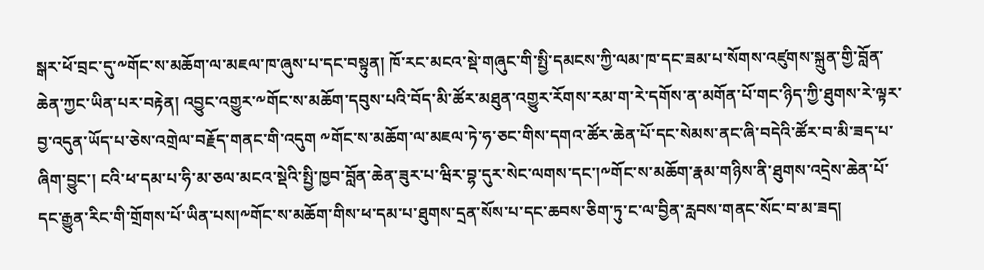སྒར་ཕོ་བྲང་དུ་༸གོང་ས་མཆོག་ལ་མཇལ་ཁ་ཞུས་པ་དང་བསྟུན། ཁོ་རང་མངའ་སྡེ་གཞུང་གི་སྤྱི་དམངས་ཀྱི་ལམ་ཁ་དང་ཟམ་པ་སོགས་འཛུགས་སྐྲུན་གྱི་བློན་ཆེན་ཀྱང་ཡིན་པར་བརྟེན། འབྱུང་འགྱུར་༸གོང་ས་མཆོག་དབུས་པའི་བོད་མི་ཚོར་མཐུན་འགྱུར་རོགས་རམ་ག་རེ་དགོས་ན་མགོན་པོ་གང་ཉིད་ཀྱི་ཐུགས་རེ་ལྟར་བྱ་འདུན་ཡོད་པ་ཅེས་འགྲེལ་བརྗོད་གནང་གི་འདུག ༸གོང་ས་མཆོག་ལ་མཇལ་ཏེ་ཧ་ཅང་གིས་དགའ་ཚོར་ཆེན་པོ་དང་སེམས་ནང་ཞི་བདེའི་ཚོར་བ་མི་ཟད་པ་ཞིག་བྱུང་། ངའི་ཕ་དམ་པ་ཧི་མ་ཅལ་མངའ་སྡེའི་སྤྱི་ཁྱབ་བློན་ཆེན་ཟུར་པ་ཝིར་བྷ་དུར་སེང་ལགས་དང་།༸གོང་ས་མཆོག་རྣམ་གཉིས་ནི་ཐུགས་འདྲེས་ཆེན་པོ་དང་རྒྱུན་རིང་གི་གྲོགས་པོ་ཡིན་པས།༸གོང་ས་མཆོག་གིས་ཕ་དམ་པ་ཐུགས་དྲན་སོས་པ་དང་ཆབས་ཅིག་ཏུ་ང་ལ་བྱིན་རླབས་གནང་སོང་བ་མ་ཟད།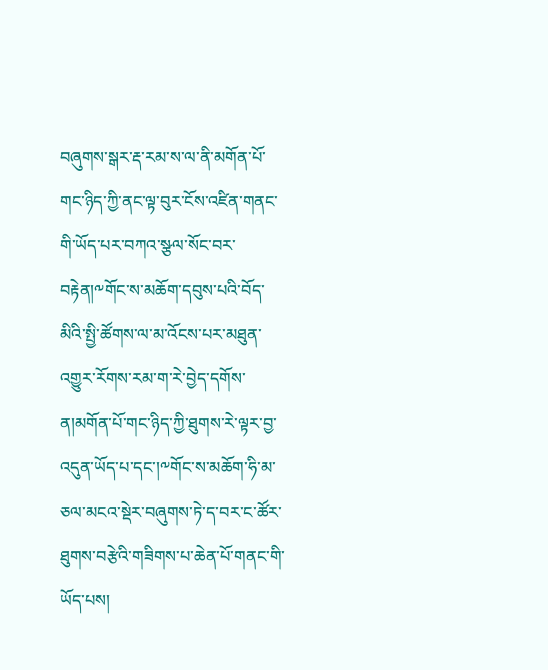བཞུགས་སྒར་རྡ་རམ་ས་ལ་ནི་མགོན་པོ་གང་ཉིད་ཀྱི་ནང་ལྟ་བུར་ངོས་འཛིན་གནང་གི་ཡོད་པར་བཀའ་སྩལ་སོང་བར་བརྟེན།༸གོང་ས་མཆོག་དབུས་པའི་བོད་མིའི་སྤྱི་ཚོགས་ལ་མ་འོངས་པར་མཐུན་འགྱུར་རོགས་རམ་ག་རེ་བྱེད་དགོས་ན།མགོན་པོ་གང་ཉིད་ཀྱི་ཐུགས་རེ་ལྟར་བྱ་འདུན་ཡོད་པ་དང་།༸གོང་ས་མཆོག་ཧི་མ་ཅལ་མངའ་སྡེར་བཞུགས་ཏེ་ད་བར་ང་ཚོར་ཐུགས་བརྩེའི་གཟིགས་པ་ཆེན་པོ་གནང་གི་ཡོད་པས།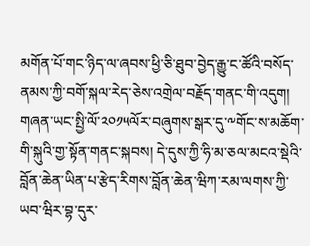མགོན་པོ་གང་ཉིད་ལ་ཞབས་ཕྱི་ཅི་ཐུབ་བྱེད་རྒྱུ་ང་ཚོའི་བསོད་ནམས་ཀྱི་བགོ་སྐལ་རེད་ཅེས་འགྲེལ་བརྗོད་གནང་གི་འདུག།
གཞན་ཡང་སྤྱི་ལོ་༢༠༡༥ལོར་བཞུགས་སྒར་དུ་༸གོང་ས་མཆོག་གི་སྐུའི་གྱ་སྟོན་གནང་སྐབས། དེ་དུས་ཀྱི་ཧི་མ་ཅལ་མངའ་སྡེའི་བློན་ཆེན་ཡིན་པ་རྩེད་རིགས་བློན་ཆེན་ཝིཀ་རམ་ལགས་ཀྱི་ཡབ་ཝིར་བྷ་དུར་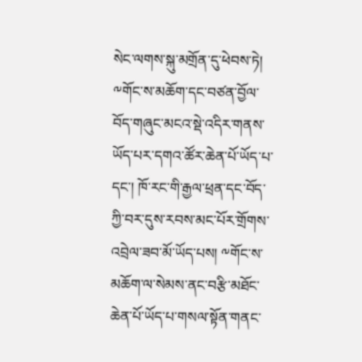སེང་ལགས་སྐུ་མགྲོན་དུ་ཕེབས་ཏེ། ༸གོང་ས་མཆོག་དང་བཙན་བྱོལ་བོད་གཞུང་མངའ་སྡེ་འདིར་གནས་ཡོད་པར་དགའ་ཚོར་ཆེན་པོ་ཡོད་པ་དང་། ཁོ་རང་གི་རྒྱལ་ཕྲན་དང་བོད་ཀྱི་བར་དུས་རབས་མང་པོར་གྲོགས་འབྲེལ་ཟབ་མོ་ཡོད་པས། ༸གོང་ས་མཆོག་ལ་སེམས་ནང་བརྩི་མཐོང་ཆེན་པོ་ཡོད་པ་གསལ་སྟོན་གནང་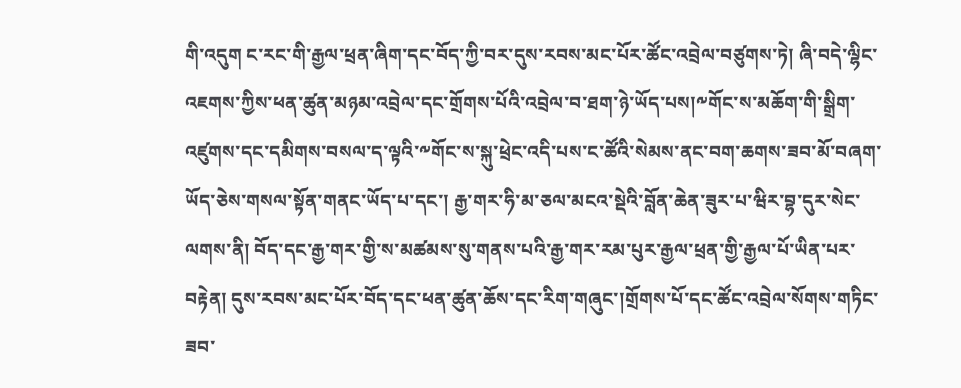གི་འདུག ང་རང་གི་རྒྱལ་ཕྲན་ཞིག་དང་བོད་ཀྱི་བར་དུས་རབས་མང་པོར་ཚོང་འབྲེལ་བཙུགས་ཏེ། ཞི་བདེ་ལྷིང་འཇགས་ཀྱིས་ཕན་ཚུན་མཉམ་འབྲེལ་དང་གྲོགས་པོའི་འབྲེལ་བ་ཐག་ཉེ་ཡོད་པས།༸གོང་ས་མཆོག་གི་སྒྲིག་འཛུགས་དང་དམིགས་བསལ་ད་ལྟའི་༸གོང་ས་སྐུ་ཕྲེང་འདི་པས་ང་ཚོའི་སེམས་ནང་བག་ཆགས་ཟབ་མོ་བཞག་ཡོད་ཅེས་གསལ་སྟོན་གནང་ཡོད་པ་དང་། རྒྱ་གར་ཧི་མ་ཅལ་མངའ་སྡེའི་བློན་ཆེན་ཟུར་པ་ཝིར་བྷ་དུར་སེང་ལགས་ནི། བོད་དང་རྒྱ་གར་གྱི་ས་མཚམས་སུ་གནས་པའི་རྒྱ་གར་རམ་པུར་རྒྱལ་ཕྲན་གྱི་རྒྱལ་པོ་ཡིན་པར་བརྟེན། དུས་རབས་མང་པོར་བོད་དང་ཕན་ཚུན་ཆོས་དང་རིག་གཞུང་།གྲོགས་པོ་དང་ཚོང་འབྲེལ་སོགས་གཏིང་ཟབ་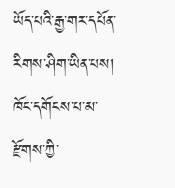ཡོད་པའི་རྒྱ་གར་དཔོན་རིགས་ཤིག་ཡིན་པས། ཁོང་དགོངས་པ་མ་རྫོགས་ཀྱི་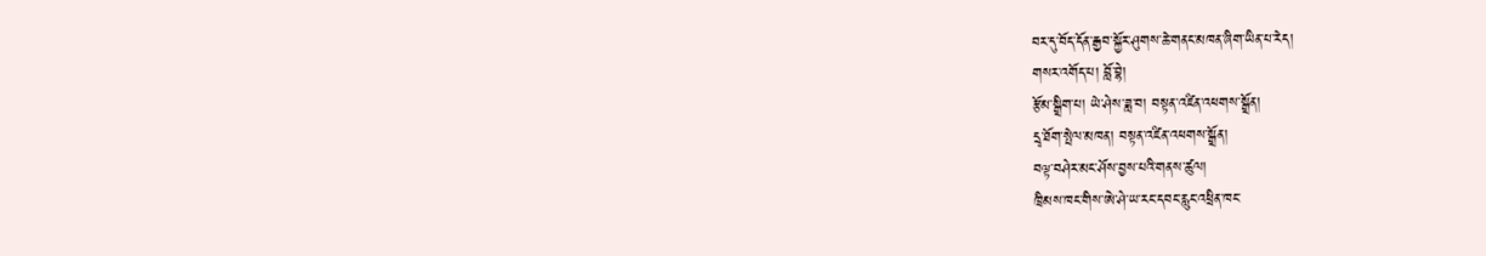བར་དུ་བོད་དོན་རྒྱབ་སྐྱོར་ཤུགས་ཆེ་གནང་མཁན་ཞིག་ཡིན་པ་རེད།
གསར་འགོད་པ། བློ་བྷེ།
རྩོམ་སྒྲིག་པ། ཡེ་ཤེས་ཟླ་བ། བསྟན་འཛིན་འཕགས་སྒྲོན།
དྲྭ་ཐོག་སྤེལ་མཁན། བསྟན་འཛིན་འཕགས་སྒྲོན།
བལྟ་བཤེར་མང་ཤོས་བྱས་པའི་གནས་ཚུལ།
ཁྲིམས་ཁང་གིས་ཨེ་ཤེ་ཡ་རང་དབང་རླུང་འཕྲིན་ཁང་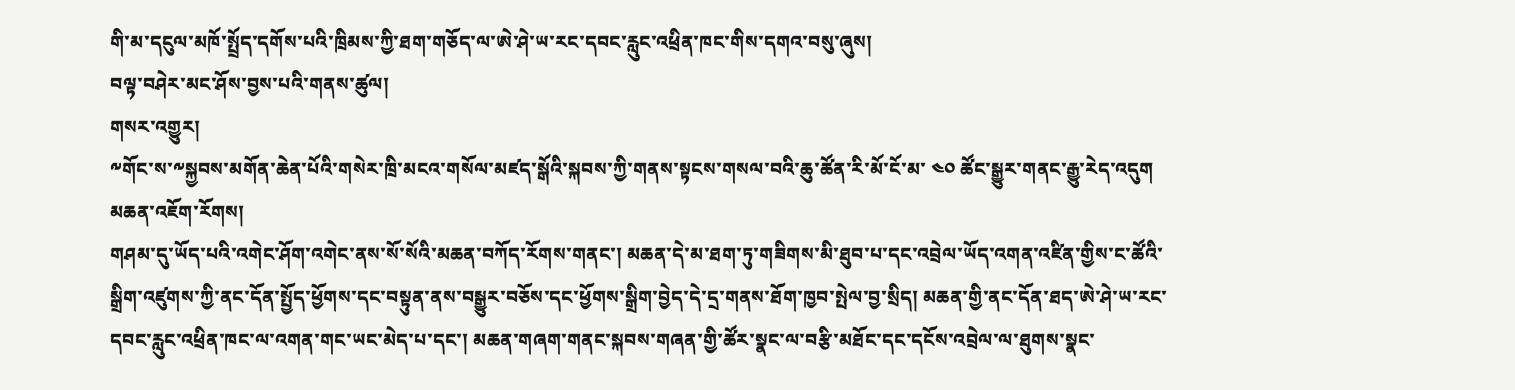གི་མ་དངུལ་མཁོ་སྤྲོད་དགོས་པའི་ཁྲིམས་ཀྱི་ཐག་གཅོད་ལ་ཨེ་ཤེ་ཡ་རང་དབང་རླུང་འཕྲིན་ཁང་གིས་དགའ་བསུ་ཞུས།
བལྟ་བཤེར་མང་ཤོས་བྱས་པའི་གནས་ཚུལ།
གསར་འགྱུར།
༸གོང་ས་༸སྐྱབས་མགོན་ཆེན་པོའི་གསེར་ཁྲི་མངའ་གསོལ་མཛད་སྒོའི་སྐབས་ཀྱི་གནས་སྟངས་གསལ་བའི་ཆུ་ཚོན་རི་མོ་ངོ་མ་ ༤༠ ཚོང་སྒྱུར་གནང་རྒྱུ་རེད་འདུག
མཆན་འཇོག་རོགས།
གཤམ་དུ་ཡོད་པའི་འགེང་ཤོག་འགེང་ནས་སོ་སོའི་མཆན་བཀོད་རོགས་གནང་། མཆན་དེ་མ་ཐག་ཏུ་གཟིགས་མི་ཐུབ་པ་དང་འབྲེལ་ཡོད་འགན་འཛིན་གྱིས་ང་ཚོའི་སྒྲིག་འཛུགས་ཀྱི་ནང་དོན་སྤྱོད་ཕྱོགས་དང་བསྟུན་ནས་བསྒྱུར་བཅོས་དང་ཕྱོགས་སྒྲིག་བྱེད་དེ་དྲ་གནས་ཐོག་ཁྱབ་སྤེལ་བྱ་སྲིད། མཆན་གྱི་ནང་དོན་ཐད་ཨེ་ཤེ་ཡ་རང་དབང་རླུང་འཕྲིན་ཁང་ལ་འགན་གང་ཡང་མེད་པ་དང་། མཆན་གཞག་གནང་སྐབས་གཞན་གྱི་ཚོར་སྣང་ལ་བརྩི་མཐོང་དང་དངོས་འབྲེལ་ལ་ཐུགས་སྣང་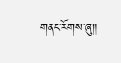གནང་རོགས་ཞུ༎